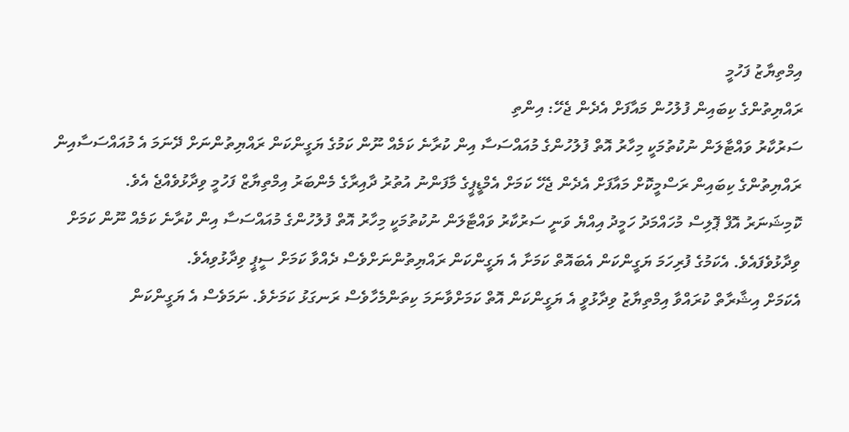އިމްތިޔާޒު ފަހުމީ
ރައްޔިތުންގެ ކިބައިން ފުލުހުން މައާފަށް އެދެން ޖެހޭ: އިންތި
ސަރުކާރު ވައްޓާލަން ނުކުތުމަކީ މިހާރު އޮތް ފުލުހުންގެ މުއައްސަސާ އިން ކުރާނެ ކަމެއް ނޫން ކަމުގެ ޔަގީންކަން ރައްޔިތުންނަށް ދޭނަމަ އެ މުއައްސަސާއިން ރައްޔިތުންގެ ކިބައިން ރަސްމީކޮށް މައާފަށް އެދެން ޖެހޭ ކަމަށް އެމްޑީޕީގެ މާފަންނު އުތުރު ދާއިރާގެ މެންބަރު އިމްތިޔާޒް ފަހުމީ ވިދާޅުވެއްޖެ އެވެ.
ކޮމިޝަނަރު އޮފް ޕޮލިސް މުހައްމަދު ހަމީދު އިއްޔެ ވަނީ ސަރުކާރު ވައްޓާލަން ނުކުތުމަކީ މިހާރު އޮތް ފުލުހުންގެ މުއައްސަސާ އިން ކުރާނެ ކަމެއް ނޫން ކަމަށް ވިދާޅުވެފައެވެ. އެކަމުގެ ފުރިހަމަ ޔަގީންކަން އެބައޮތް ކަމަށާ އެ ޔަގީންކަން ރައްޔިތުންނަށްވެސް ދެއްވާ ކަމަށް ސީޕީ ވިދާޅުވިއެވެ.
އެކަމަށް އިޝާރާތް ކުރައްވާ އިމްތިޔާޒު ވިދާޅުވީ އެ ޔަގީންކަން އޮތް ކަމަށްވާނަމަ ކިތަންމެހާވެސް ރަނގަޅު ކަމަށެވެ. ނަމަވެސް އެ ޔަގީންކަން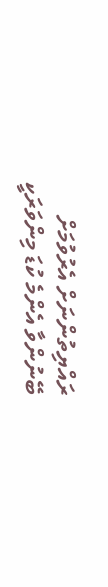ރައްޔިތުންނަށް އެރުވުމަށް ބޭނުންވާ އެންމެ ކުޑަ މިންވަރަކީ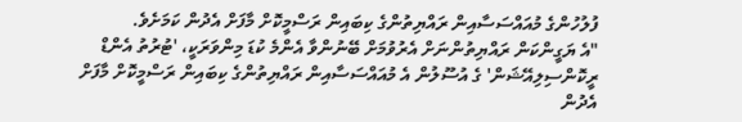ފުލުހުންގެ މުއައްސަސާއިން ރައްޔިތުންގެ ކިބައިން ރަސްމީކޮށް މާފަށް އެދުން ކަމަށެވެ.
"އެ ޔަގީންކަން ރައްޔިތުންނަށް އެރުވުމަށް ބޭނުންވާ އެންމެ ކުޑަ މިންވަރަކީ، 'ޓުރުތު އެންޑް ރީކޮންސިލިއޭޝަން' ގެ އުސޫލުން އެ މުއައްސަސާއިން ރައްޔިތުންގެ ކިބައިން ރަސްމީކޮށް މާފަށް އެދުން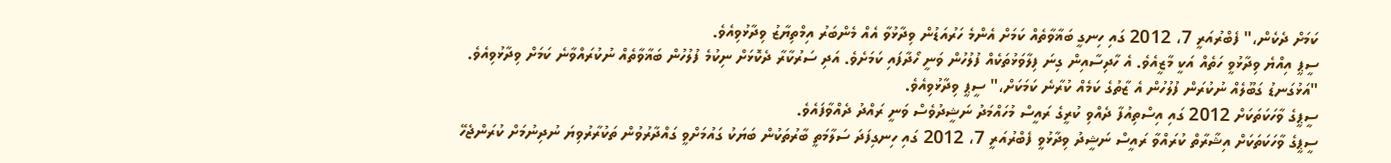ކަމަށް ދެކެން،" ފެބްރުއަރީ 7، 2012 ގައި ހިނގީ ބަޣާވާތެއް ކަމަށް އެންމެ ހަރުއަޑުން ވިދާޅުވާ އެއް މެންބަރު އިމްތިޔާޒު ވިދާޅުވިއެވެ.
ސީޕީ އިއްޔެ ވިދާޅުވީ ހަތެއް އަކީ މާޒީއެވެ. އެ ހާދިސާއިން ގިނަ ފިލާވަޅުތަކެއް ފުލުހުން ވަނީ ހޯދާފައި ކަމަށެވެ. އަދި ސަރުކާރާ ދެކޮޅަށް ނިކުމެ ފުލުހުން ބަޣާވާތެއް ނުކުރައްވާނެ ކަމަށް ވިދާޅުވިއެވެ.
"އަޅުގަނޑު ގަބޫލެއް ނުކުރަން ފުލުހުން އެ ޒާތުގެ ކަމެއް ކުރާނެ ކަމަކަށް،" ސީޕީ ވިދާޅުވިއެވެ.
ސީޕީގެ ވާހަކަތަކަށް 2012 ގައި އިސްތިއުފާ ދެއްވި ކުރީގެ ރައީސް މުހައްމަދު ނަޝީދުވެސް ވަނީ ރައްދު ދެއްވާފައެވެ.
ސީޕީގެ ވާހަކަތަކަށް އިޝާރާތް ކުރައްވާ ރައީސް ނަޝީދު ވިދާޅުވީ ފެބްރުއަރީ 7، 2012 ގައި ހިނގިފަދަ ސަލާމަތީ ބާރުތަކުން ބަޔަކު ގައުމަށްވީ ގައްދާރުވުން ތަކުރާރުވިޔަ ނުދިނުމަށް ކުރަންޖެހޭ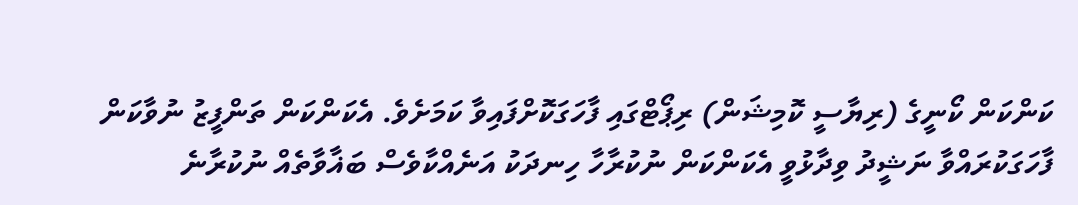ކަންކަން ކޯނީގެ (ރިޔާސީ ކޮމިޝަން) ރިޕޯޓްގައި ފާހަގަކޮށްފައިވާ ކަމަށެވެ. އެކަންކަން ތަންފީޒު ނުވާކަން ފާހަގަކުރައްވާ ނަޝީދު ވިދާޅުވީ އެކަންކަން ނުކުރާހާ ހިނދަކު އަނެއްކާވެސް ބަޣާވާތެއް ނުކުރާނެ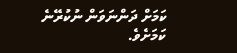ކަމަށް ދަންނަވަން ނުކުރޭނެ ކަމަށެވެ.